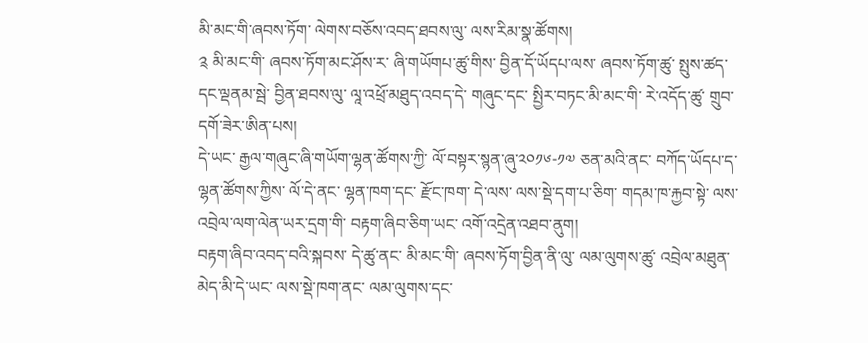མི་མང་གི་ཞབས་ཏོག་ ལེགས་བཅོས་འབད་ཐབས་ལུ་ ལས་རིམ་སྣ་ཚོགས།
༉ མི་མང་གི་ ཞབས་ཏོག་མང་ཤོས་ར་ ཞི་གཡོགཔ་ཚུ་གིས་ བྱིན་དོ་ཡོདཔ་ལས་ ཞབས་ཏོག་ཚུ་ སྤུས་ཚད་དང་ལྡནམ་སྦེ་ བྱིན་ཐབས་ལུ་ ལཱ་འཕྲོ་མཐུད་འབད་དེ་ གཞུང་དང་ སྤྱིར་བཏང་མི་མང་གི་ རེ་འདོད་ཚུ་ གྲུབ་དགོ་ཟེར་ཨིན་པས།
དེ་ཡང་ རྒྱལ་གཞུང་ཞི་གཡོག་ལྷན་ཚོགས་ཀྱི་ ལོ་བསྟར་སྙན་ཞུ་༢༠༡༦-༡༧ ཅན་མའི་ནང་ བཀོད་ཡོདཔ་ད་ ལྷན་ཚོགས་ཀྱིས་ ལོ་དེ་ནང་ ལྷན་ཁག་དང་ རྫོང་ཁག་ དེ་ལས་ ལས་སྡེ་དག་པ་ཅིག་ གདམ་ཁ་རྐྱབ་སྟེ་ ལས་འབྲེལ་ལག་ལེན་ཡར་དྲག་གི་ བརྟག་ཞིབ་ཅིག་ཡང་ འགོ་འདྲེན་འཐབ་ནུག།
བརྟག་ཞིབ་འབད་བའི་སྐབས་ དེ་ཚུ་ནང་ མི་མང་གི་ ཞབས་ཏོག་བྱིན་ནི་ལུ་ ལམ་ལུགས་ཚུ་ འབྲེལ་མཐུན་མེད་མི་དེ་ཡང་ ལས་སྡེ་ཁག་ནང་ ལམ་ལུགས་དང་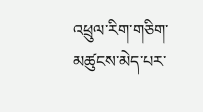འཕྲུལ་རིག་གཅིག་མཚུངས་མེད་པར་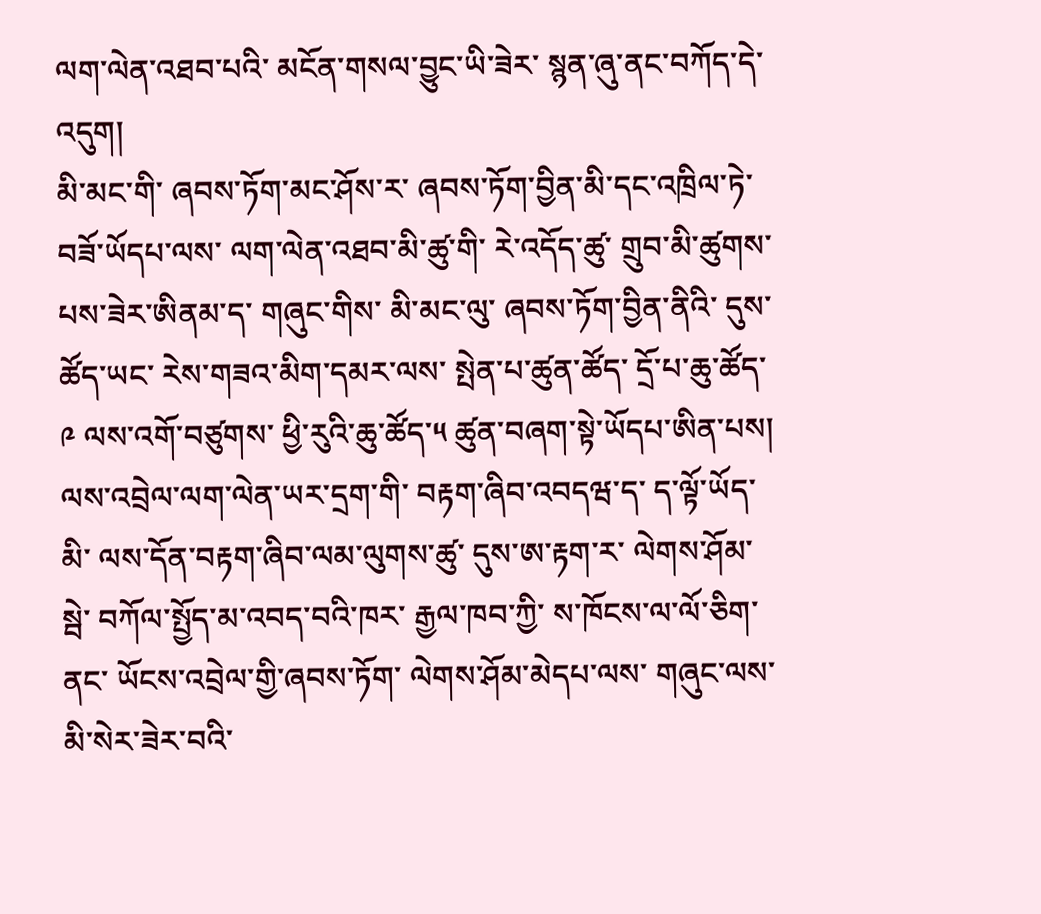ལག་ལེན་འཐབ་པའི་ མངོན་གསལ་བྱུང་ཡི་ཟེར་ སྙན་ཞུ་ནང་བཀོད་དེ་འདུག།
མི་མང་གི་ ཞབས་ཏོག་མང་ཤོས་ར་ ཞབས་ཏོག་བྱིན་མི་དང་འཁྲིལ་ཏེ་ བཟོ་ཡོདཔ་ལས་ ལག་ལེན་འཐབ་མི་ཚུ་གི་ རེ་འདོད་ཚུ་ གྲུབ་མི་ཚུགས་པས་ཟེར་ཨིནམ་ད་ གཞུང་གིས་ མི་མང་ལུ་ ཞབས་ཏོག་བྱིན་ནིའི་ དུས་ཚོད་ཡང་ རེས་གཟའ་མིག་དམར་ལས་ སྤེན་པ་ཚུན་ཚོད་ དྲོ་པ་ཆུ་ཚོད་༩ ལས་འགོ་བཙུགས་ ཕྱི་རུའི་ཆུ་ཚོད་༥ ཚུན་བཞག་སྟེ་ཡོདཔ་ཨིན་པས།
ལས་འབྲེལ་ལག་ལེན་ཡར་དྲག་གི་ བརྟག་ཞིབ་འབདཝ་ད་ ད་ལྟོ་ཡོད་མི་ ལས་དོན་བརྟག་ཞིབ་ལམ་ལུགས་ཚུ་ དུས་ཨ་རྟག་ར་ ལེགས་ཤོམ་སྦེ་ བཀོལ་སྤྱོད་མ་འབད་བའི་ཁར་ རྒྱལ་ཁབ་ཀྱི་ ས་ཁོངས་ལ་ལོ་ཅིག་ནང་ ཡོངས་འབྲེལ་གྱི་ཞབས་ཏོག་ ལེགས་ཤོམ་མེདཔ་ལས་ གཞུང་ལས་མི་སེར་ཟེར་བའི་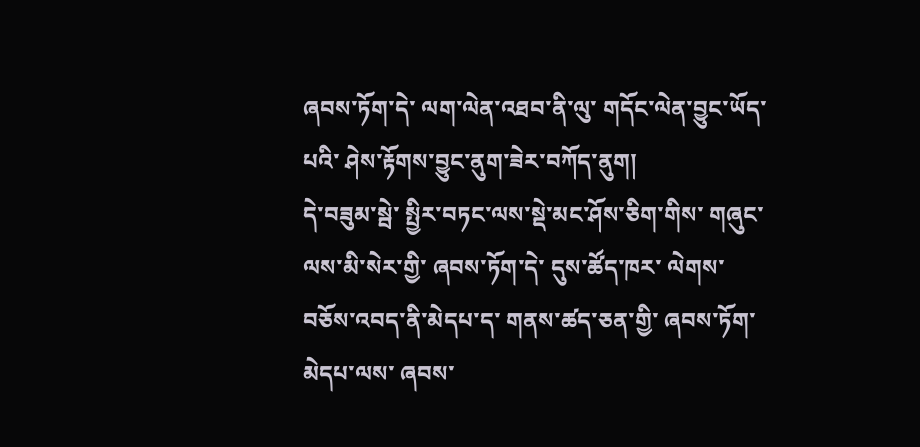ཞབས་ཏོག་དེ་ ལག་ལེན་འཐབ་ནི་ལུ་ གདོང་ལེན་བྱུང་ཡོད་པའི་ ཤེས་རྟོགས་བྱུང་ནུག་ཟེར་བཀོད་ནུག།
དེ་བཟུམ་སྦེ་ སྤྱིར་བཏང་ལས་སྡེ་མང་ཤོས་ཅིག་གིས་ གཞུང་ལས་མི་སེར་གྱི་ ཞབས་ཏོག་དེ་ དུས་ཚོད་ཁར་ ལེགས་བཅོས་འབད་ནི་མེདཔ་ད་ གནས་ཚད་ཅན་གྱི་ ཞབས་ཏོག་མེདཔ་ལས་ ཞབས་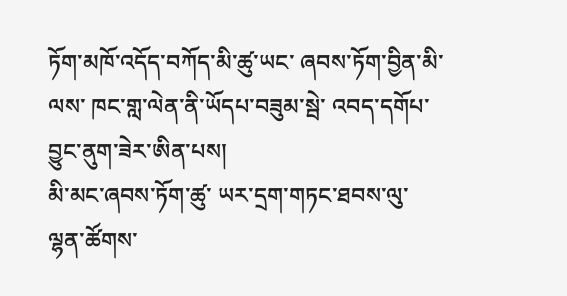ཏོག་མཁོ་འདོད་བཀོད་མི་ཚུ་ཡང་ ཞབས་ཏོག་བྱིན་མི་ལས་ ཁང་གླ་ལེན་ནི་ཡོདཔ་བཟུམ་སྦེ་ འབད་དགོཔ་བྱུང་ནུག་ཟེར་ཨིན་པས།
མི་མང་ཞབས་ཏོག་ཚུ་ ཡར་དྲག་གཏང་ཐབས་ལུ་ ལྷན་ཚོགས་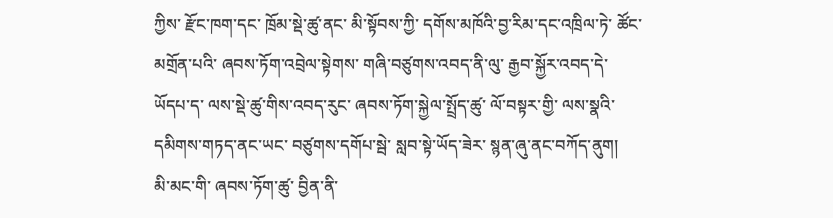ཀྱིས་ རྫོང་ཁག་དང་ ཁྲོམ་སྡེ་ཚུ་ནང་ མི་སྟོབས་ཀྱི་ དགོས་མཁོའི་བྱ་རིམ་དང་འཁྲིལ་ཏེ་ ཚོང་མགྲོན་པའི་ ཞབས་ཏོག་འབྲེལ་སྟེགས་ གཞི་བཙུགས་འབད་ནི་ལུ་ རྒྱབ་སྐྱོར་འབད་དེ་ཡོདཔ་ད་ ལས་སྡེ་ཚུ་གིས་འབད་རུང་ ཞབས་ཏོག་སྐྱེལ་སྤྲོད་ཚུ་ ལོ་བསྟར་གྱི་ ལས་སྣའི་དམིགས་གཏད་ནང་ཡང་ བཙུགས་དགོཔ་སྦེ་ སླབ་སྟེ་ཡོད་ཟེར་ སྙན་ཞུ་ནང་བཀོད་ནུག།
མི་མང་གི་ ཞབས་ཏོག་ཚུ་ བྱིན་ནི་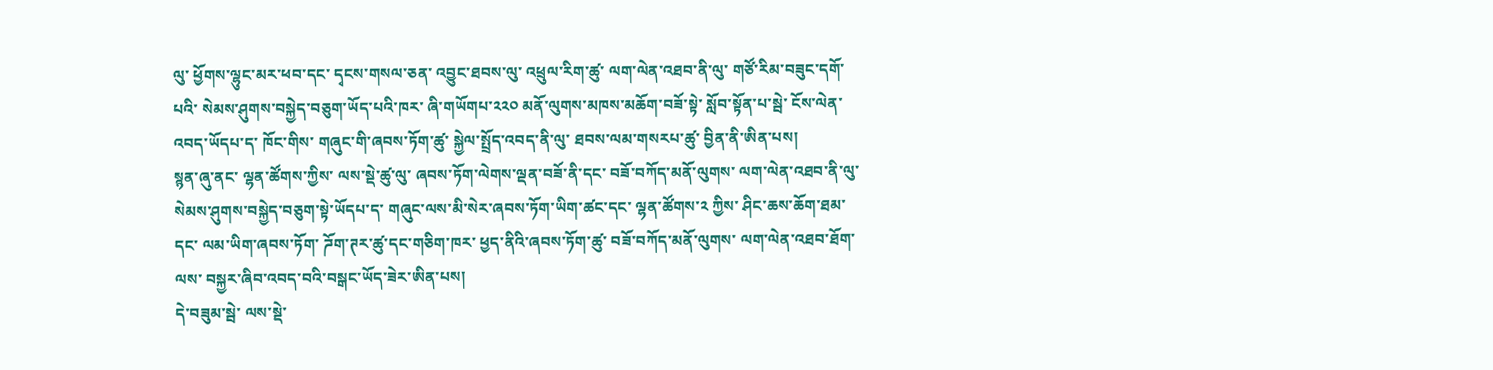ལུ་ ཕྱོགས་ལྷུང་མར་ཕབ་དང་ དྭངས་གསལ་ཅན་ འབྱུང་ཐབས་ལུ་ འཕྲུལ་རིག་ཚུ་ ལག་ལེན་འཐབ་ནི་ལུ་ གཙོ་རིམ་བཟུང་དགོ་པའི་ སེམས་ཤུགས་བསྐྱེད་བཅུག་ཡོད་པའི་ཁར་ ཞི་གཡོགཔ་༢༢༠ མནོ་ལུགས་མཁས་མཆོག་བཟོ་སྟེ་ སློབ་སྟོན་པ་སྦེ་ ངོས་ལེན་འབད་ཡོདཔ་ད་ ཁོང་གིས་ གཞུང་གི་ཞབས་ཏོག་ཚུ་ སྐྱེལ་སྤྲོད་འབད་ནི་ལུ་ ཐབས་ལམ་གསརཔ་ཚུ་ བྱིན་ནི་ཨིན་པས།
སྙན་ཞུ་ནང་ ལྷན་ཚོགས་ཀྱིས་ ལས་སྡེ་ཚུ་ལུ་ ཞབས་ཏོག་ལེགས་ལྡན་བཟོ་ནི་དང་ བཟོ་བཀོད་མནོ་ལུགས་ ལག་ལེན་འཐབ་ནི་ལུ་ སེམས་ཤུགས་བསྐྱེད་བཅུག་སྟེ་ཡོདཔ་ད་ གཞུང་ལས་མི་སེར་ཞབས་ཏོག་ཡིག་ཚང་དང་ ལྷན་ཚོགས་༢ ཀྱིས་ ཤིང་ཆས་ཆོག་ཐམ་དང་ ལམ་ཡིག་ཞབས་ཏོག་ ཌོག་ཊར་ཚུ་དང་གཅིག་ཁར་ ཕྱད་ནིའི་ཞབས་ཏོག་ཚུ་ བཟོ་བཀོད་མནོ་ལུགས་ ལག་ལེན་འཐབ་ཐོག་ལས་ བསྐྱར་ཞིབ་འབད་བའི་བསྒང་ཡོད་ཟེར་ཨིན་པས།
དེ་བཟུམ་སྦེ་ ལས་སྡེ་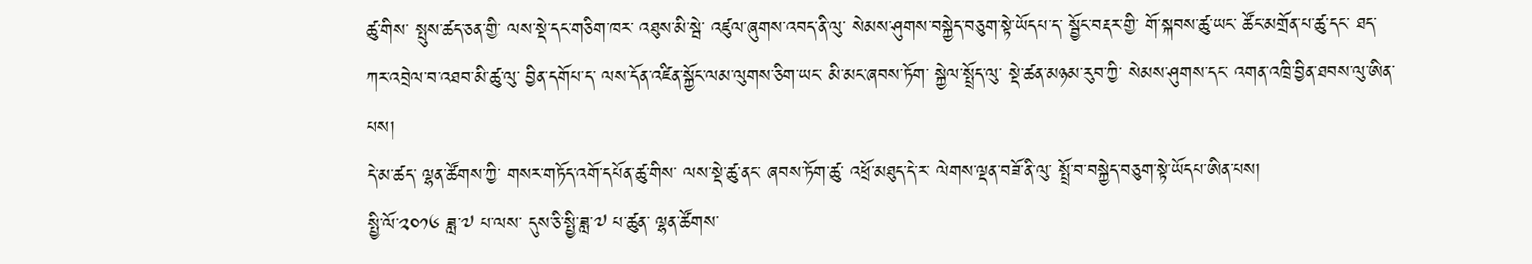ཚུ་གིས་ སྤུས་ཚད་ཅན་གྱི་ ལས་སྡེ་དང་གཅིག་ཁར་ འཐུས་མི་སྦེ་ འཛུལ་ཞུགས་འབད་ནི་ལུ་ སེམས་ཤུགས་བསྐྱེད་བཅུག་སྟེ་ཡོདཔ་ད་ སྦྱོང་བརྡར་གྱི་ གོ་སྐབས་ཚུ་ཡང་ ཚོང་མགྲོན་པ་ཚུ་དང་ ཐད་ཀར་འབྲེལ་བ་འཐབ་མི་ཚུ་ལུ་ བྱིན་དགོཔ་ད་ ལས་དོན་འཛིན་སྐྱོང་ལམ་ལུགས་ཅིག་ཡང་ མི་མང་ཞབས་ཏོག་ སྐྱེལ་སྤྲོད་ལུ་ སྡེ་ཚན་མཉམ་རུབ་ཀྱི་ སེམས་ཤུགས་དང་ འགན་འཁྲི་བྱིན་ཐབས་ལུ་ཨིན་པས།
དེ་མ་ཚད་ ལྷན་ཚོགས་ཀྱི་ གསར་གཏོད་འགོ་དཔོན་ཚུ་གིས་ ལས་སྡེ་ཚུ་ནང་ ཞབས་ཏོག་ཚུ་ འཕྲོ་མཐུད་དེ་ར་ ལེགས་ལྡན་བཟོ་ནི་ལུ་ སྤྲོ་བ་བསྐྱེད་བཅུག་སྟེ་ཡོདཔ་ཨིན་པས།
སྤྱི་ལོ་༢༠༡༦ ཟླ་༧ པ་ལས་ དུས་ཅི་སྤྱི་ཟླ་༧ པ་ཚུན་ ལྷན་ཚོགས་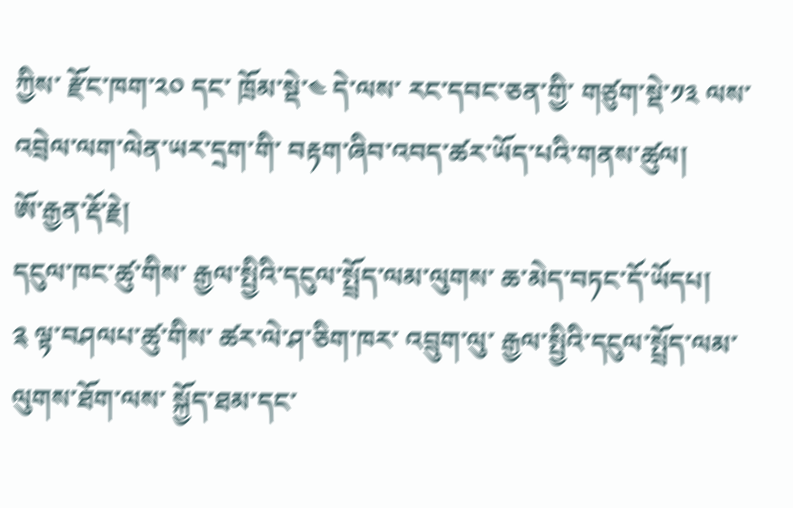ཀྱིས་ རྫོང་ཁག་༢༠ དང་ ཁྲོམ་སྡེ་༤ དེ་ལས་ རང་དབང་ཅན་གྱི་ གཙུག་སྡེ་༡༣ ལས་འབྲེལ་ལག་ལེན་ཡར་དྲག་གི་ བརྟག་ཞིབ་འབད་ཚར་ཡོད་པའི་གནས་ཚུལ།
ཨོ་རྒྱན་རྡོ་རྗེ།
དངུལ་ཁང་ཚུ་གིས་ རྒྱལ་སྤྱིའི་དངུལ་སྤྲོད་ལམ་ལུགས་ ཆ་མེད་བཏང་དོ་ཡོདཔ།
༉ ལྟ་བཤལཔ་ཚུ་གིས་ ཚར་ལེ་ཤ་ཅིག་ཁར་ འབྲུག་ལུ་ རྒྱལ་སྤྱིའི་དངུལ་སྤྲོད་ལམ་ལུགས་ཐོག་ལས་ སྐྱོད་ཐམ་དང་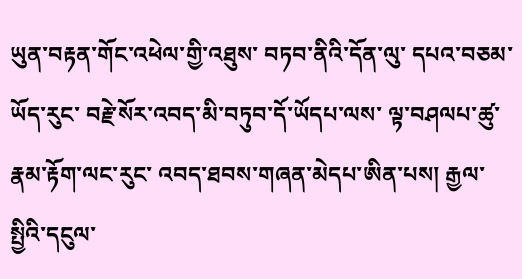ཡུན་བརྟན་གོང་འཕེལ་གྱི་འཐུས་ བཏབ་ནིའི་དོན་ལུ་ དཔའ་བཅམ་ཡོད་རུང་ བརྗེ་སོར་འབད་མི་བཏུབ་དོ་ཡོདཔ་ལས་ ལྟ་བཤལཔ་ཚུ་ རྣམ་རྟོག་ལང་རུང་ འབད་ཐབས་གཞན་མེདཔ་ཨིན་པས། རྒྱལ་སྤྱིའི་དངུལ་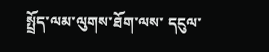སྤྲོད་ལམ་ལུགས་ཐོག་ལས་ དངུལ་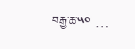བརྒྱ་ཆ་༥༠ …